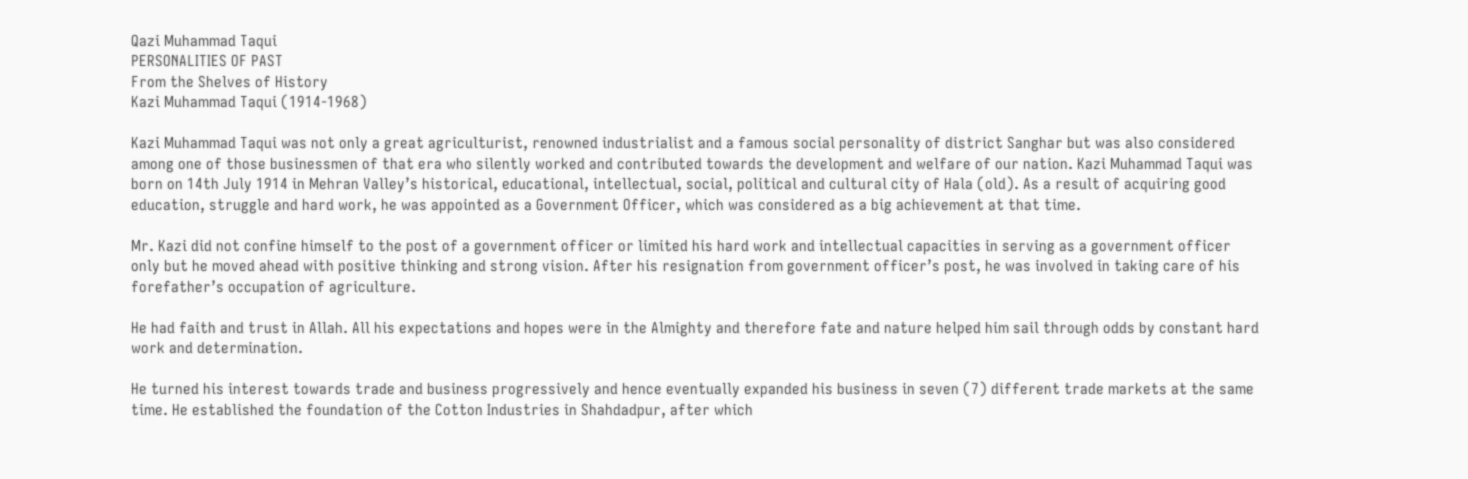Qazi Muhammad Taqui
PERSONALITIES OF PAST
From the Shelves of History
Kazi Muhammad Taqui (1914-1968)

Kazi Muhammad Taqui was not only a great agriculturist, renowned industrialist and a famous social personality of district Sanghar but was also considered among one of those businessmen of that era who silently worked and contributed towards the development and welfare of our nation. Kazi Muhammad Taqui was born on 14th July 1914 in Mehran Valley’s historical, educational, intellectual, social, political and cultural city of Hala (old). As a result of acquiring good education, struggle and hard work, he was appointed as a Government Officer, which was considered as a big achievement at that time.

Mr. Kazi did not confine himself to the post of a government officer or limited his hard work and intellectual capacities in serving as a government officer only but he moved ahead with positive thinking and strong vision. After his resignation from government officer’s post, he was involved in taking care of his forefather’s occupation of agriculture.

He had faith and trust in Allah. All his expectations and hopes were in the Almighty and therefore fate and nature helped him sail through odds by constant hard work and determination.

He turned his interest towards trade and business progressively and hence eventually expanded his business in seven (7) different trade markets at the same time. He established the foundation of the Cotton Industries in Shahdadpur, after which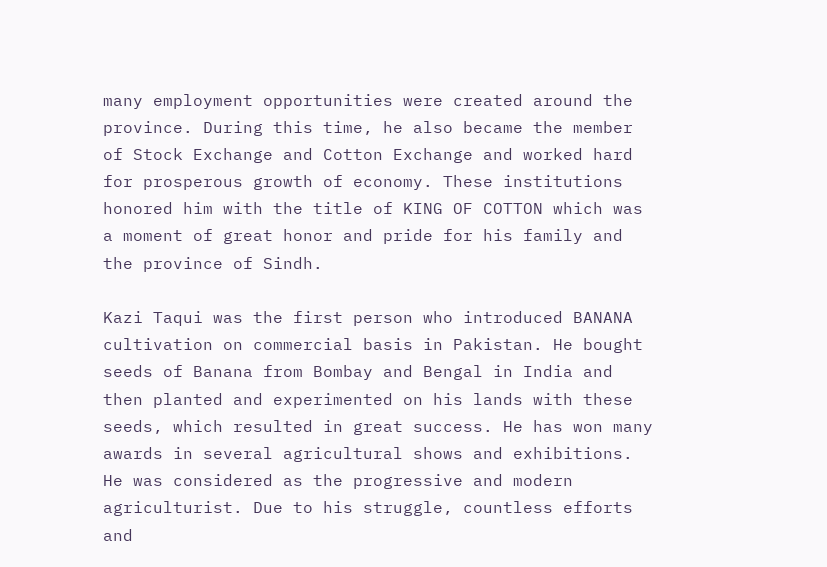many employment opportunities were created around the province. During this time, he also became the member of Stock Exchange and Cotton Exchange and worked hard for prosperous growth of economy. These institutions honored him with the title of KING OF COTTON which was a moment of great honor and pride for his family and the province of Sindh.

Kazi Taqui was the first person who introduced BANANA cultivation on commercial basis in Pakistan. He bought seeds of Banana from Bombay and Bengal in India and then planted and experimented on his lands with these seeds, which resulted in great success. He has won many awards in several agricultural shows and exhibitions. He was considered as the progressive and modern agriculturist. Due to his struggle, countless efforts and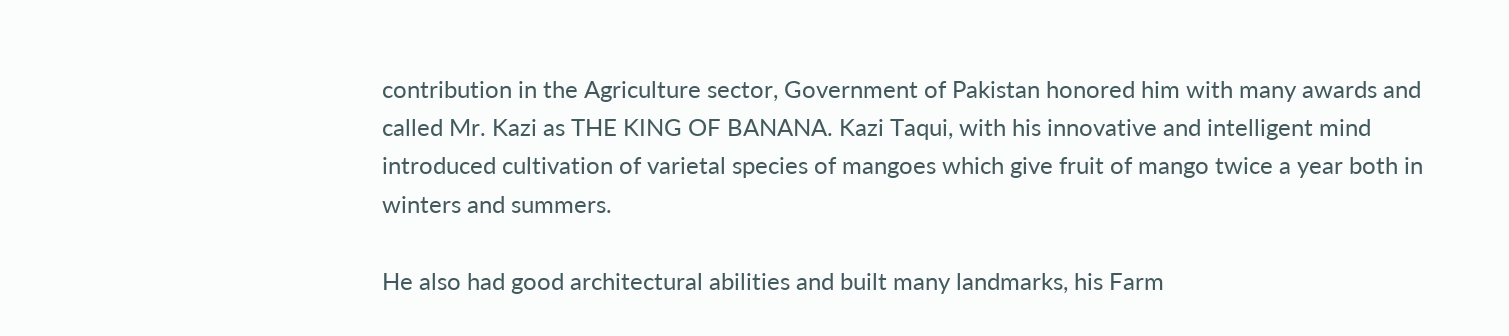contribution in the Agriculture sector, Government of Pakistan honored him with many awards and called Mr. Kazi as THE KING OF BANANA. Kazi Taqui, with his innovative and intelligent mind introduced cultivation of varietal species of mangoes which give fruit of mango twice a year both in winters and summers.

He also had good architectural abilities and built many landmarks, his Farm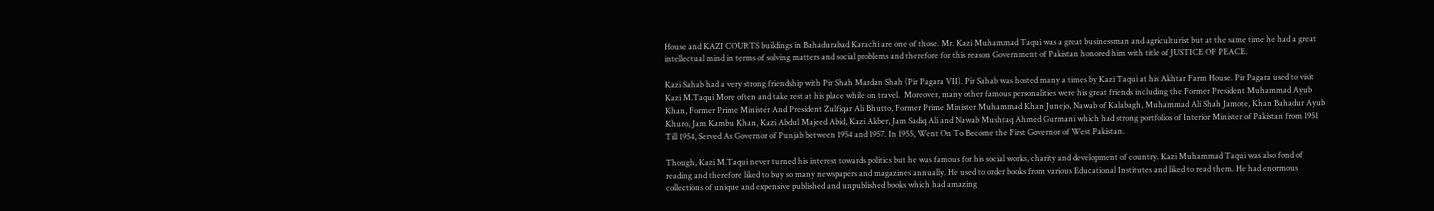House and KAZI COURTS buildings in Bahadurabad Karachi are one of those. Mr. Kazi Muhammad Taqui was a great businessman and agriculturist but at the same time he had a great intellectual mind in terms of solving matters and social problems and therefore for this reason Government of Pakistan honored him with title of JUSTICE OF PEACE.

Kazi Sahab had a very strong friendship with Pir Shah Mardan Shah (Pir Pagara VII). Pir Sahab was hosted many a times by Kazi Taqui at his Akhtar Farm House. Pir Pagara used to visit Kazi M.Taqui More often and take rest at his place while on travel.  Moreover, many other famous personalities were his great friends including the Former President Muhammad Ayub Khan, Former Prime Minister And President Zulfiqar Ali Bhutto, Former Prime Minister Muhammad Khan Junejo, Nawab of Kalabagh, Muhammad Ali Shah Jamote, Khan Bahadur Ayub Khuro, Jam Kambu Khan, Kazi Abdul Majeed Abid, Kazi Akber, Jam Sadiq Ali and Nawab Mushtaq Ahmed Gurmani which had strong portfolios of Interior Minister of Pakistan from 1951 Till 1954, Served As Governor of Punjab between 1954 and 1957. In 1955, Went On To Become the First Governor of West Pakistan.

Though, Kazi M.Taqui never turned his interest towards politics but he was famous for his social works, charity and development of country. Kazi Muhammad Taqui was also fond of reading and therefore liked to buy so many newspapers and magazines annually. He used to order books from various Educational Institutes and liked to read them. He had enormous collections of unique and expensive published and unpublished books which had amazing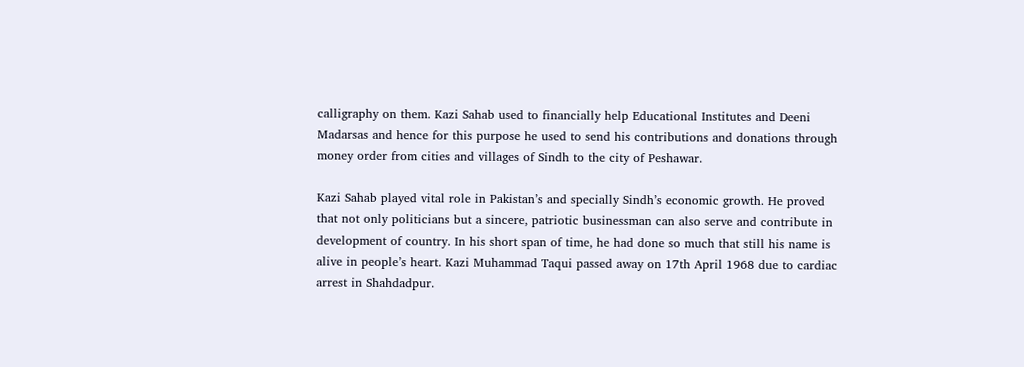calligraphy on them. Kazi Sahab used to financially help Educational Institutes and Deeni Madarsas and hence for this purpose he used to send his contributions and donations through money order from cities and villages of Sindh to the city of Peshawar.

Kazi Sahab played vital role in Pakistan’s and specially Sindh’s economic growth. He proved that not only politicians but a sincere, patriotic businessman can also serve and contribute in development of country. In his short span of time, he had done so much that still his name is alive in people’s heart. Kazi Muhammad Taqui passed away on 17th April 1968 due to cardiac arrest in Shahdadpur.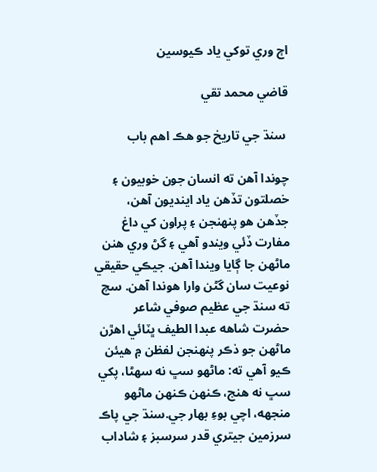اڄ وري توکي ياد ڪيوسين

قاضي محمد تقي

 سنڌ جي تاريخ جو هڪ اهم باب

چوندا آهن ته انسان جون خوبيون ۽ خصلتون تڏهن ياد اينديون آهن، جڏهن هو پنهنجن ۽ پراون کي داغ مفارت ڏئي ويندو آهي ۽ گڻ وري هنن ماڻهن جا ڳايا ويندا آهن. جيڪي حقيقي نوعيت سان گڻن وارا هوندا آهن. سچ ته سنڌ جي عظيم صوفي شاعر حضرت شاهه عبدا الطيف ڀٽائي اهڙن ماڻهن جو ذڪر پنهنجن لفظن ۾ هيئن ڪيو آهي ته: ماڻهو سڀ نه سهڻا، پکي سڀ نه هنج، ڪنهن ڪنهن ماڻهو منجهه، اچي بوءِ بهار جي.سنڌ جي پاڪ سرزمين جيتري قدر سرسبز ۽ شاداب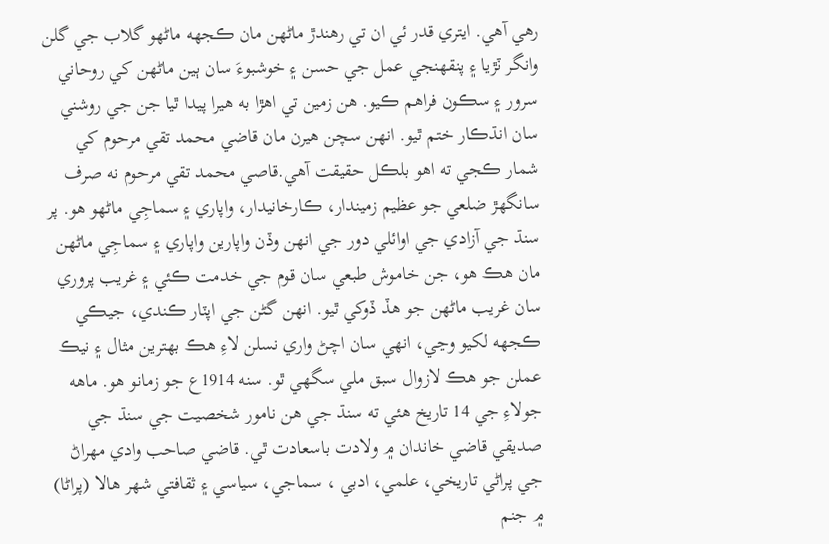رهي آهي. ايتري قدر ئي ان تي رهندڙ ماڻهن مان ڪجهه ماڻهو گلاب جي گلن وانگر ٽڙيا ۽ پنقهنجي عمل جي حسن ۽ خوشبوءَ سان ٻين ماڻهن کي روحاني سرور ۽ سڪون فراهم ڪيو. هن زمين تي اهڙا به هيرا پيدا ٿيا جن جي روشني سان انڌڪار ختم ٿيو. انهن سچن هيرن مان قاضي محمد تقي مرحوم کي شمار ڪجي ته اهو بلڪل حقيقت آهي.قاصي محمد تقي مرحوم نه صرف سانگهڙ ضلعي جو عظيم زميندار، ڪارخانيدار، واپاري ۽ سماجِي ماڻھو هو. پر سنڌ جي آزادي جي اوائلي دور جي انهن وڏن واپارين واپاري ۽ سماجِي ماڻھن مان هڪ هو، جن خاموش طبعي سان قوم جي خدمت ڪئي ۽ غريب پروري سان غريب ماڻهن جو هڏ ڏوکي ٿيو. انهن گڻن جي اپٽار ڪندي، جيڪي ڪجهه لکيو وڃي، انهي سان اچڻ واري نسلن لاءِ هڪ بهترين مثال ۽ نيڪ عملن جو هڪ لازوال سبق ملي سگهي ٿو. سنه 1914ع جو زمانو هو. ماهه جولاءِ جي 14 تاريخ هئي ته سنڌ جي هن نامور شخصيت جي سنڌ جي صديقي قاضي خاندان ۾ ولادت باسعادت ٿي. قاضي صاحب وادي مهراڻ جي پراڻي تاريخي، علمي، ادبي ، سماجي، سياسي ۽ ثقافتي شهر هالا (پراڻا) ۾ جنم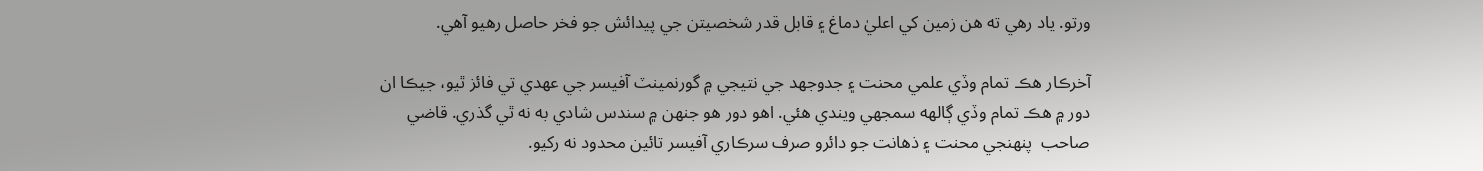ورتو. ياد رهي ته هن زمين کي اعليٰ دماغ ۽ قابل قدر شخصيتن جي پيدائش جو فخر حاصل رهيو آهي.

آخرڪار هڪ تمام وڏي علمي محنت ۽ جدوجهد جي نتيجي ۾ گورنمينٽ آفيسر جي عهدي تي فائز ٿيو، جيڪا ان دور ۾ هڪ تمام وڏي ڳالهه سمجهي ويندي هئي. اهو دور هو جنهن ۾ سندس شادي به نه ٿي گذري. قاضي صاحب  پنهنجي محنت ۽ ذهانت جو دائرو صرف سرڪاري آفيسر تائين محدود نه رکيو.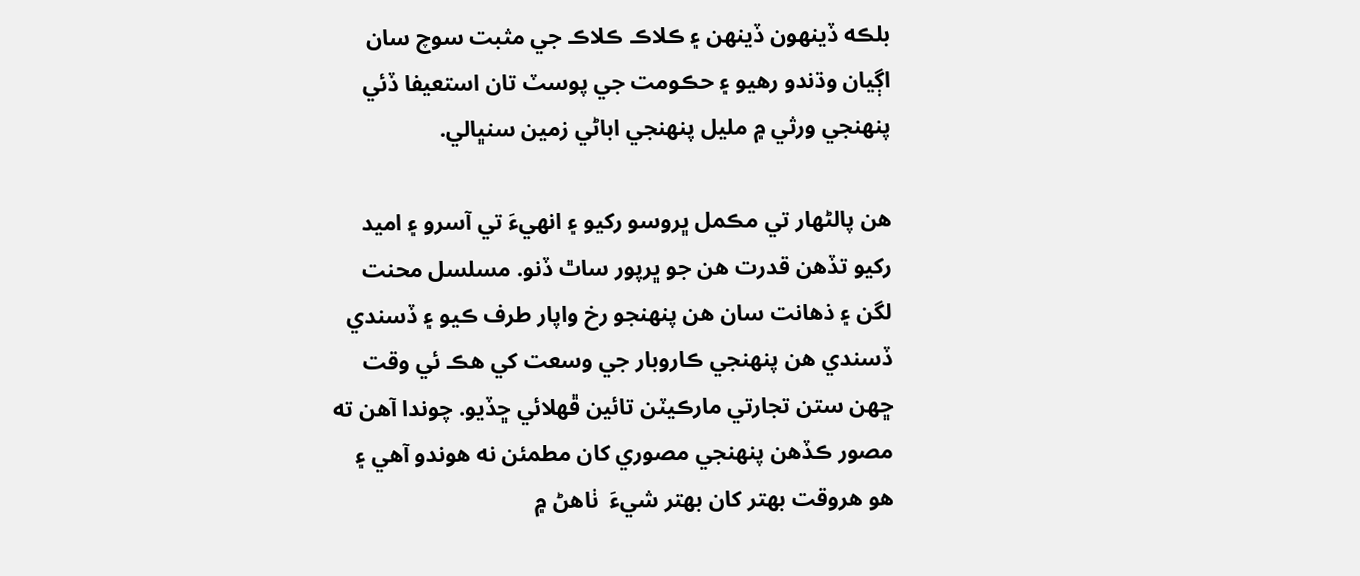بلڪه ڏينهون ڏينهن ۽ ڪلاڪ ڪلاڪ جي مثبت سوچ سان اڳيان وڌندو رهيو ۽ حڪومت جي پوسٽ تان استعيفا ڏئي پنهنجي ورثي ۾ مليل پنهنجي اباڻي زمين سنڀالي.

هن پالڻهار تي مڪمل ڀروسو رکيو ۽ انهيءَ تي آسرو ۽ اميد رکيو تڏهن قدرت هن جو ڀرپور ساٿ ڏنو. مسلسل محنت لگن ۽ ذهانت سان هن پنهنجو رخ واپار طرف ڪيو ۽ ڏسندي ڏسندي هن پنهنجي ڪاروبار جي وسعت کي هڪ ئي وقت ڇهن ستن تجارتي مارڪيٽن تائين ڦهلائي ڇڏيو. چوندا آهن ته مصور ڪڏهن پنهنجي مصوري کان مطمئن نه هوندو آهي ۽ هو هروقت بهتر کان بهتر شيءَ  ٺاهڻ ۾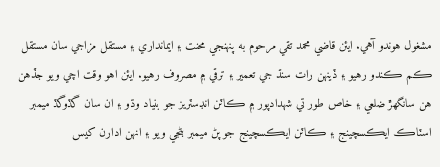مشغول هوندو آهي. ايئن قاضي محمد تقي مرحوم به پنهنجي محنت ۽ ايمانداري ۽ مستقل مزاجي سان مستقل ڪم ڪندو رهيو ۽ ڏينهن رات سنڌ جي تعمير ۽ ترقي ۾ مصروف رهيو. ايئن اهو وقت اچي ويو جڏهن هن سانگهڙ ضلعي ۽ خاص طور تي شهدادپور ۾ ڪاٽن انڊسٽريز جو بنياد وڌو ۽ ان سان گڏوگڏ ميمبر اسٽاڪ ايڪسچينج ۽ ڪاٽن ايڪسچينج جو پڻ ميمبر بڻجي ويو ۽ انهن ادارن کيس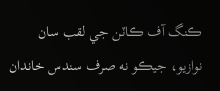ڪنگ آف ڪاٽن جي لقب سان نوازيو، جيڪو نه صرف سندس خاندان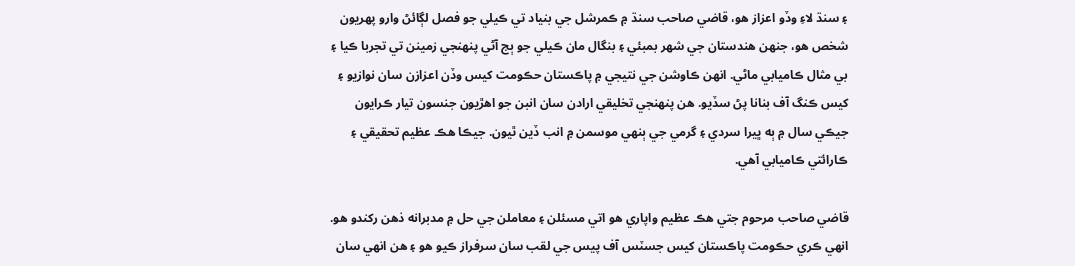۽ سنڌ لاءِ وڏو اعزاز هو، قاضي صاحب سنڌ ۾ ڪمرشل جي بنياد تي ڪيلي جو فصل لڳائڻ وارو پهريون شخص هو، جنهن هندستان جي شهر بمبئي ۽ بنگال مان ڪيلي جو ٻج آڻي پنهنجي زمينن تي تجربا ڪيا ۽ بي مثال ڪاميابي ماڻي. انهن ڪاوشن جي نتيجي ۾ پاڪستان حڪومت کيس وڏن اعزازن سان نوازيو ۽ کيس ڪنگ آف بنانا پڻ سڏيو. هن پنهنجي تخليقي ارادن سان انبن جو اهڙيون جنسون تيار ڪرايون جيڪي سال ۾ ٻه ڀيرا سردي ۽ گرمي جي ٻنهي موسمن ۾ انب ڏين ٿيون. جيڪا هڪ عظيم تحقيقي ۽ ڪارائتي ڪاميابي آهي.

قاضي صاحب مرحوم جتي هڪ عظيم واپاري هو اتي مسئلن ۽ معاملن جي حل ۾ مدبرانه ذهن رکندو هو. انهي ڪري حڪومت پاڪستان کيس جسٽس آف پيس جي لقب سان سرفراز ڪيو هو ۽ هن انهي سان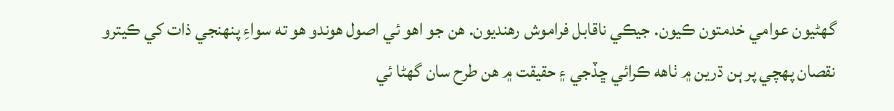گهڻيون عوامي خدمتون ڪيون. جيڪي ناقابل فراموش رهنديون. هن جو اهو ئي اصول هوندو هو ته سواءِ پنهنجي ذات کي ڪيترو نقصان پهچي پر ٻن ڌرين ۾ ٺاهه ڪرائي ڇڏجي ۽ حقيقت ۾ هن طرح سان گهڻا ئي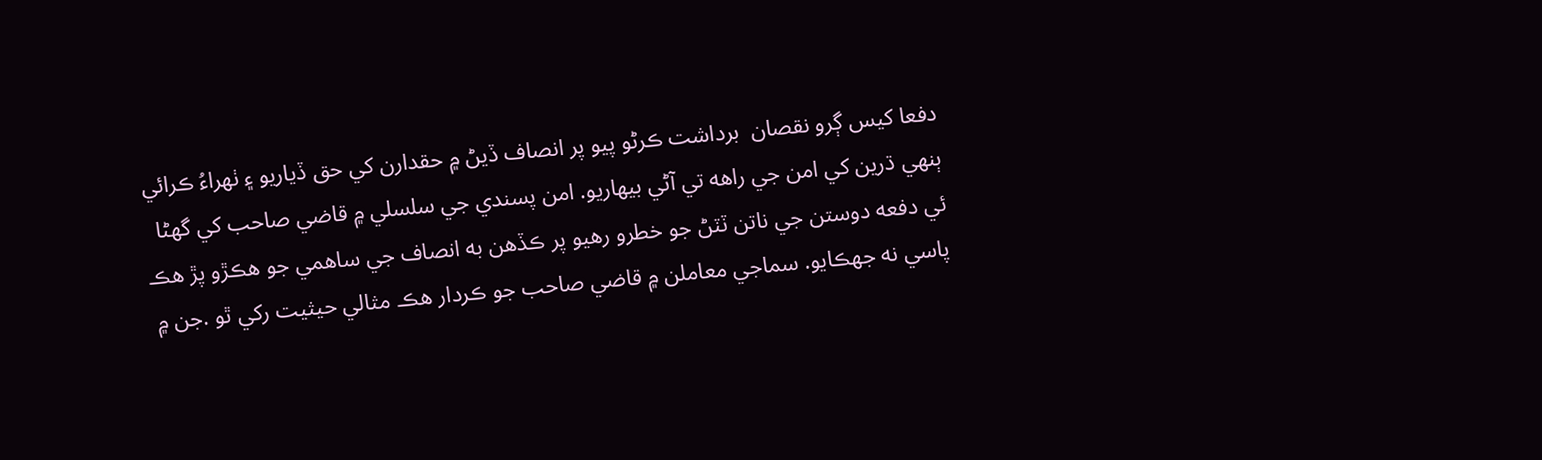دفعا کيس ڳرو نقصان  برداشت ڪرڻو پيو پر انصاف ڏيڻ ۾ حقدارن کي حق ڏياريو ۽ ٺهراءُ ڪرائي ٻنهي ڌرين کي امن جي راهه تي آڻي بيهاريو. امن پسندي جي سلسلي ۾ قاضي صاحب کي گهڻا ئي دفعه دوستن جي ناتن ٽٽڻ جو خطرو رهيو پر ڪڏهن به انصاف جي ساهمي جو هڪڙو پڙ هڪ پاسي نه جهڪايو. سماجي معاملن ۾ قاضي صاحب جو ڪردار هڪ مثالي حيثيت رکي ٿو .جن ۾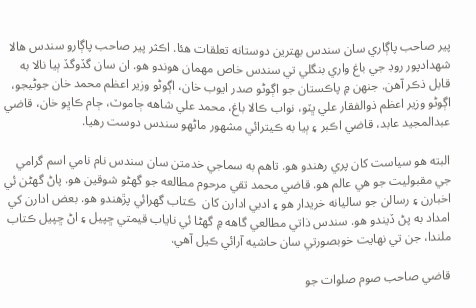پير صاحب پاڳاري سان سندس بهترين دوستانه تعلقات هئا. اڪثر پير صاحب پاڳارو سندس هالا شهدادپور روڊ جي باغ واري بنگلي تي سندس خاص مهمان هوندو هو. ان سان گڏوگڏ ٻيا نالا به قابل ذڪر آهن. جنهن ۾ پاڪستان جو اڳوڻو صدر ايوب خان، اڳوڻو وزير اعظم محمد خان جوڻيجو، اڳوڻو وزير اعظم ذوالفقار علي ڀٽو، نواب ڪالا باغ، محمد علي شاهه ڄاموٽ، ڄام ڪاڀو خان، قاضي عبدالمجيد عابد، قاضي اڪبر ۽ ٻيا به ڪيترائي مشهور ماڻهو سندس دوست رهيا.

البته هو سياست کان پري رهندو هو. تاهم به سماجي خدمتن سان سندس نام نامي اسم گرامي جي مقبوليت جو هي عالم هو. قاضي محمد تقي مرحوم مطالعه جو گهڻو شوقين هو. پاڻ گهڻن ئي اخبارن ۽ رسالن جو ساليانه خريدار هو ۽ ادبي ادارن کان  ڪتاب گهرائي پڙهندو هو. بعض ادارن کي امداد به پڻ ڏيندو هو. سندس ذاتي مطالعي گاهه ۾ گهڻا ئي ناياب قيمتي ڇپيل ۽ اڻ ڇپيل ڪتاب ملندا، جن تي نهايت خوبصورتي سان حاشيه آرائي ڪيل آهي.

قاضي صاحب صوم صلوات جو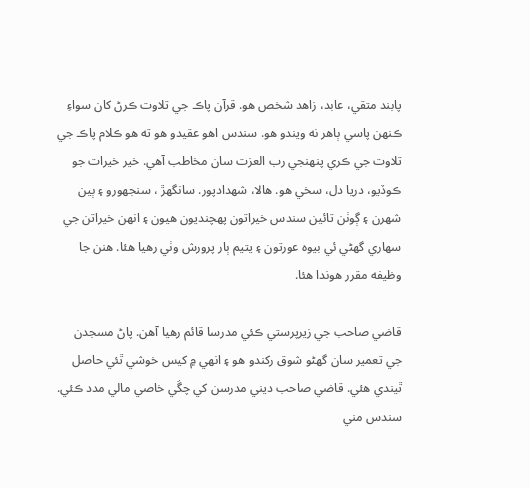پابند متقي، عابد، زاهد شخص هو. قرآن پاڪ جي تلاوت ڪرڻ کان سواءِ ڪنهن پاسي ٻاهر نه ويندو هو. سندس اهو عقيدو هو ته هو ڪلام پاڪ جي تلاوت جي ڪري پنهنجي رب العزت سان مخاطب آهي. خير خيرات جو ڪوڏيو، دريا دل، سخي هو. هالا، شهدادپور. سانگهڙ ، سنجهورو ۽ ٻين شهرن ۽ ڳوٺن تائين سندس خيراتون پهچنديون هيون ۽ انهن خيراتن جي سهاري گهڻي ئي بيوه عورتون ۽ يتيم ٻار پرورش وٺي رهيا هئا. هنن جا وظيفه مقرر هوندا هئا.

قاضي صاحب جي زيرپرستي ڪئي مدرسا قائم رهيا آهن. پاڻ مسجدن جي تعمير سان گهڻو شوق رکندو هو ۽ انهي ۾ کيس خوشي ٿئي حاصل ٿيندي هئي. قاضي صاحب ديني مدرسن کي چڱي خاصي مالي مدد ڪئي. سندس مني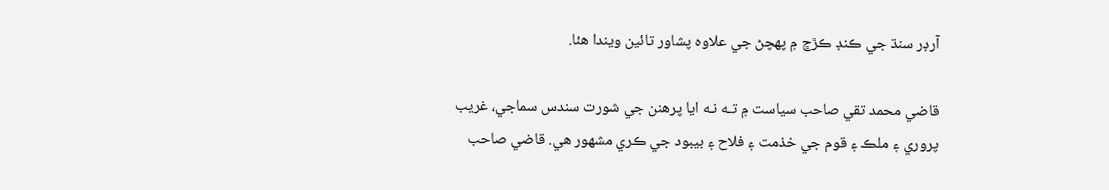آرڊر سنڌ جي ڪنڊ ڪڙڇ ۾ پهچڻ جي علاوه پشاور تائين ويندا هئا.

قاضي محمد تقي صاحب سياست ۾ تـه نـه ايا پرهنن جي شورت سندس سماجي، غريب پروري ۽ ملڪ ۽ قوم جي خذمت ۽ فلاح ۽ بيبود جي ڪري مشهور هي. قاضي صاحب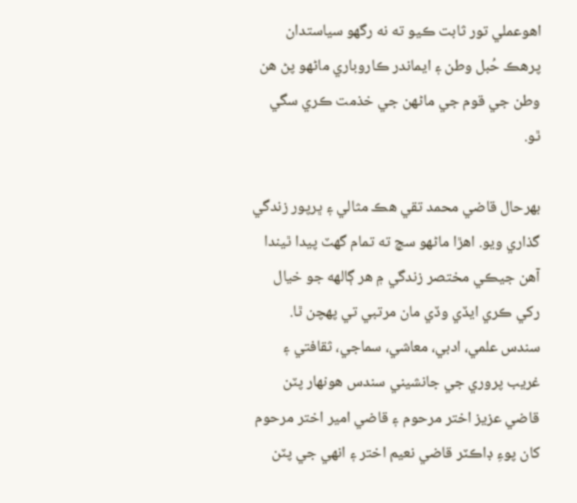اهوعملي تور ثابت ڪيو ته نه رگھو سياستدان پرهڪ حُبل وطن ۽ ايماندر ڪاروباري ماڻهو پڻ هن وطن جي قوم جي ماڻهن جي خذمت ڪري سگي ٿو.

بهرحال قاضي محمد تقي هڪ مثالي ۽ ڀرپور زندگي گذاري ويو. اهڙا ماڻهو سچ ته تمام گهٽ پيدا ٿيندا آهن جيڪي مختصر زندگي ۾ هر ڳالهه جو خيال رکي ڪري ايڏي وڏي مان مرتبي تي پهچن ٿا. سندس علمي، ادبي، معاشي، سماجي، ثقافتي ۽ غريب پروري جي جانشيني سندس هونهار پٽن قاضي عزيز اختر مرحوم ۽ قاضي امير اختر مرحوم کان پوءِ ڊاڪٽر قاضي نعيم اختر ۽ انهي جي پٽن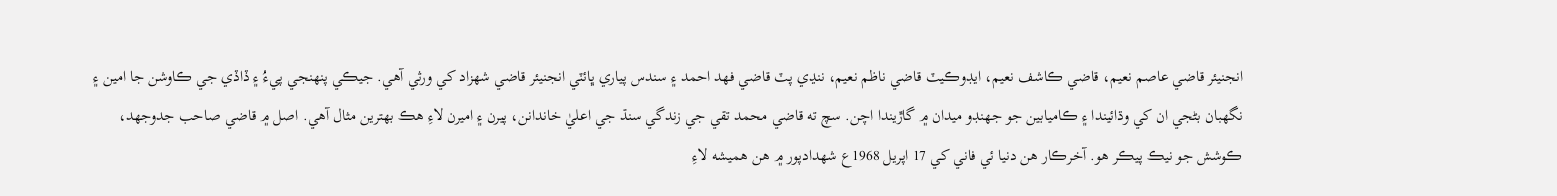انجنيئر قاضي عاصم نعيم، قاضي ڪاشف نعيم، ايڊوڪيٽ قاضي ناظم نعيم، ننڍي پٽ قاضي فهد احمد ۽ سندس پياري ڀائٽي انجنيئر قاضي شهزاد کي ورثي آهي. جيڪي پنهنجي پيءُ ۽ ڏاڏي جي ڪاوشن جا امين ۽ نگهبان بڻجي ان کي وڌائيندا ۽ ڪاميابين جو جهنڊو ميدان ۾ گاڙيندا اچن. سچ ته قاضي محمد تقي جي زندگي سنڌ جي اعليٰ خاندانن، پيرن ۽ اميرن لاءِ هڪ بهترين مثال آهي. اصل ۾ قاضي صاحب جدوجهد، ڪوشش جو نيڪ پيڪر هو. آخرڪار هن دنيا ئي فاني کي 17 اپريل 1968ع شهدادپور ۾ هن هميشه لاءِ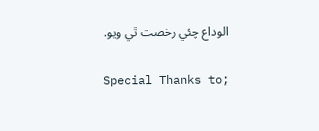الوداع چئي رخصت ٿي ويو.

Special Thanks to;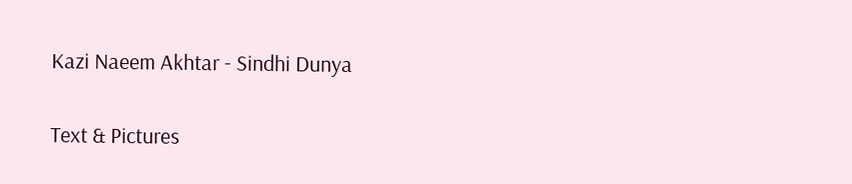Kazi Naeem Akhtar - Sindhi Dunya

Text & Pictures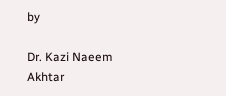by

Dr. Kazi Naeem Akhtar